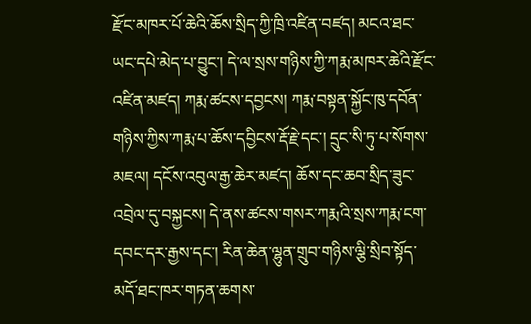རྫོང་མཁར་པོ་ཆེའི་ཆོས་སྲིད་ཀྱི་ཁྲི་འཛིན་བཛད། མངའ་ཐང་ཡང་དཔེ་མེད་པ་བྱུང་། དེ་ལ་སྲས་གཉིས་ཀྱི་ཀརྨ་མཁར་ཆེའི་རྫོང་འཛིན་མཛད། ཀརྨ་ཚངས་དབྱངས། ཀརྨ་བསྟན་སྐྱོང་ཁུ་དབོན་གཉིས་ཀྱིས་ཀརྨ་པ་ཆོས་དབྱིངས་རྡོ་རྗེ་དང་། དྲུང་སི་ཏུ་པ་སོགས་མཇལ། དངོས་འབུལ་རྒྱ་ཆེར་མཛད། ཆོས་དང་ཆབ་སྲིད་ཟུང་འབྲེལ་དུ་བསྐྱངས། དེ་ནས་ཚངས་གསར་ཀརྨའི་སྲས་ཀརྨ་ངག་དབང་དར་རྒྱས་དང་། རིན་ཆེན་ལྷུན་གྲུབ་གཉིས་ལྕི་སྲིབ་སྟོད་མདོ་ཐང་ཁར་གཏན་ཆགས་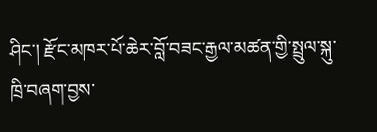ཤིང་། རྫོང་མཁར་པོ་ཆེར་བློ་བཟང་རྒྱལ་མཚན་གྱི་སྤྲུལ་སྐུ་ཁྲི་བཞག་བྱས་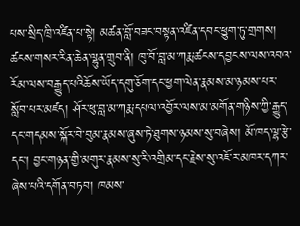པས་སྲིད་ཁྲི་འཛིན་པ་སྟེ། མཚན་བློ་བཟང་བསྟན་འཛིན་དབང་ཕྱུག་ཏུ་གྲགས། ཚངས་གསར་རིན་ཆེན་ལྷུན་གྲུབ་ནི། ཁུ་བོ་བླ་མ་ཀརྨ་ཚངས་དབྱངས་ལས་འབའ་རོམ་ལས་བརྒྱུད་པའིཆོས་ཡོད་དགུ་ཅོག་དང་ཕྱག་ལེན་རྣམས་མ་ཉམས་པར་སློབ་པར་མཛད། ཤོར་ཕུ་བླ་མ་ཀརྨ་དཔལ་འབྱོར་ལས་མ་མགོན་གཉིས་ཀྱི་རྒྱུད་དང་གདམས་སྐོར་བེ་བུམ་རྣམས་ཞུས་ཏེ་ཐུགས་ཉམས་སུ་བཞེས། མོ་ཁད་ལྷ་རྩེ་དང་། བྱང་གཉན་གྱི་མགུར་རྣམས་སུ་རི་འགྲིམ་དང་རྗེས་སུ་འཇོ་ར་མཁར་དཀར་ཞེས་པའི་དགོན་བཏབ། ཁམས་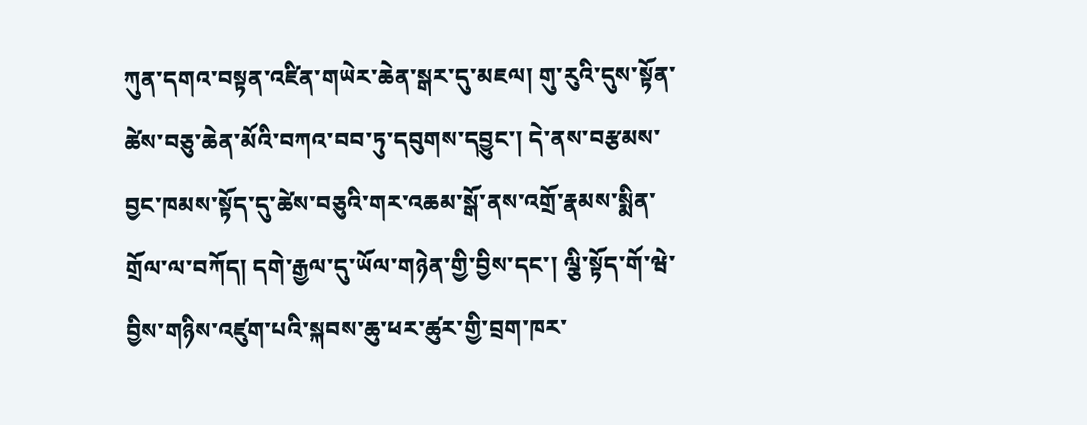ཀུན་དགའ་བསྟན་འཛིན་གཡེར་ཆེན་སྒར་དུ་མཇལ། གུ་རུའི་དུས་སྟོན་ཚེས་བཅུ་ཆེན་མོའི་བཀའ་བབ་ཏུ་དབུགས་དབྱུང་། དེ་ནས་བརྩམས་བྱང་ཁམས་སྟོད་དུ་ཚེས་བཅུའི་གར་འཆམ་སྒོ་ནས་འགྲོ་རྣམས་སྨིན་གྲོལ་ལ་བཀོད། དགེ་རྒྱལ་དུ་ཡོལ་གཉེན་གྱི་བྱིས་དང་། ལྕི་སྟོད་གོ་ཝེ་བྱིས་གཉིས་འཛུག་པའི་སྐབས་ཆུ་ཕར་ཚུར་གྱི་བྲག་ཁར་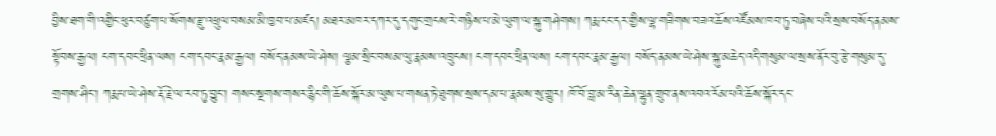བྱིས་ཐག་གི་འགྱིང་ཕུར་བཙུག་པ་སོགས་རྫུ་འཕྲུལ་བསམ་མི་ཁྱབ་པ་མཛད། མཐར་མཁར་དཀར་དུ་དགུང་གྲངས་རེ་གཉིས་པ་མེ་ལུག་ལ་སྐུ་གཤེགས། ཀརྨ་ངང་དར་གྱིས་ལྷ་གཟིགས་བཟའ་ཆོས་འཛོམས་ཁབ་ཏུ་བཞེས་པའི་སྲས་བསོད་ནམས་སྟོབས་རྒྱལ། ངག་དབང་ཕྲིན་ལས། ངག་དབང་རྣམ་རྒྱལ། བསོད་ནམས་ཡེ་ཤེས། ལྕམ་སྲིང་བསམ་ལུ་རྣམས་འཁྲུངས། ངག་དབང་ཕྲིན་ལས། ངག་དབང་རྣམ་རྒྱལ། བསོད་ནམས་ཡེ་ཤེས་སྐུ་མཆེད་འདི་གསུམ་ལ་སྲས་ནོར་བུ་རྩེ་གསུམ་དུ་གྲགས་ཤིང་། ཀརྨ་པ་ཡེ་ཤེས་རྡོ་རྗེ་ལ་རབ་ཏུ་བྱུང་། གསང་སྔགས་གསར་རྙིང་གི་ཆོས་སྐོར་མ་ལུས་པ་གསན་ཏེ་ཐུགས་སྲས་དམ་པ་རྣམས་སུ་གྱུར། ཁོ་བོ་བླ་མ་རིན་ཆེན་ལྷུན་གྲུབ་ནས་འབའ་རོམ་པའི་ཆོས་སྐོར་དང་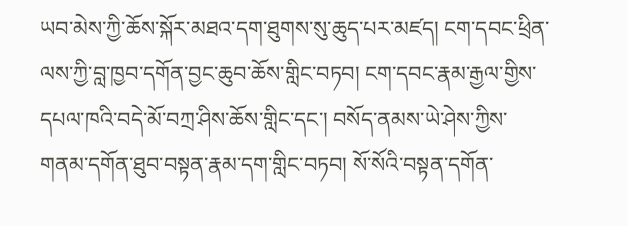ཡབ་མེས་ཀྱི་ཆོས་སྐོར་མཐའ་དག་ཐུགས་སུ་ཆུད་པར་མཛད། ངག་དབང་ཕྲིན་ལས་ཀྱི་བླ་ཁྱབ་དགོན་བྱང་ཆུབ་ཆོས་གླིང་བཏབ། ངག་དབང་རྣམ་རྒྱལ་གྱིས་དཔལ་ཁའི་བདེ་མོ་བཀྲ་ཤིས་ཆོས་གླིང་དང་། བསོད་ནམས་ཡེ་ཤེས་ཀྱིས་གནམ་དགོན་ཐུབ་བསྟན་རྣམ་དག་གླིང་བཏབ། སོ་སོའི་བསྟན་དགོན་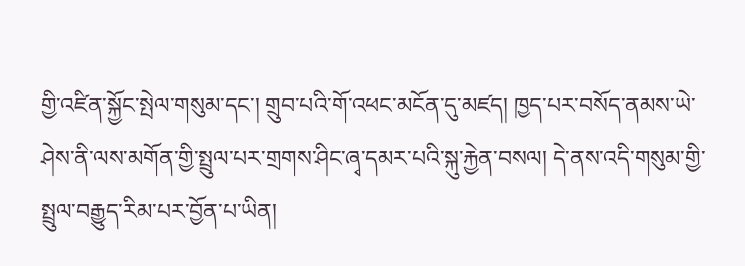གྱི་འཛིན་སྐྱོང་སྤེལ་གསུམ་དང་། གྲུབ་པའི་གོ་འཕང་མངོན་དུ་མཛད། ཁྱད་པར་བསོད་ནམས་ཡེ་ཤེས་ནི་ལས་མགོན་གྱི་སྤྲུལ་པར་གྲགས་ཤིང་ཞྭ་དམར་པའི་སྐུ་རྐྱེན་བསལ། དེ་ནས་འདི་གསུམ་གྱི་སྤྲུལ་བརྒྱུད་རིམ་པར་བྱོན་པ་ཡིན།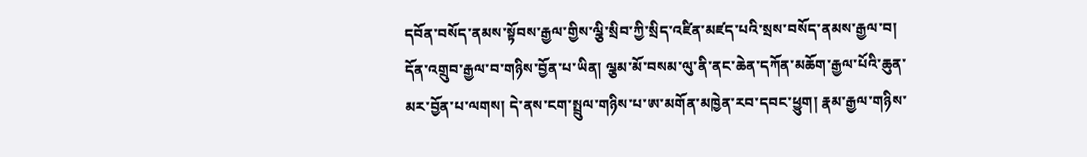དབོན་བསོད་ནམས་སྟོབས་རྒྱལ་གྱིས་ལྕི་སྲིབ་ཀྱི་སྲིད་འཛིན་མཛད་པའི་སྲས་བསོད་ནམས་རྒྱལ་བ། དོན་འགྲུབ་རྒྱལ་བ་གཉིས་བྱོན་པ་ཡིན། ལྕམ་མོ་བསམ་ལུ་ནི་ནང་ཆེན་དཀོན་མཆོག་རྒྱལ་པོའི་ཆུན་མར་བྱོན་པ་ལགས། དེ་ནས་ངག་སྤྲུལ་གཉིས་པ་ཨ་མགོན་མཁྱེན་རབ་དབང་ཕྱུག། རྣམ་རྒྱལ་གཉིས་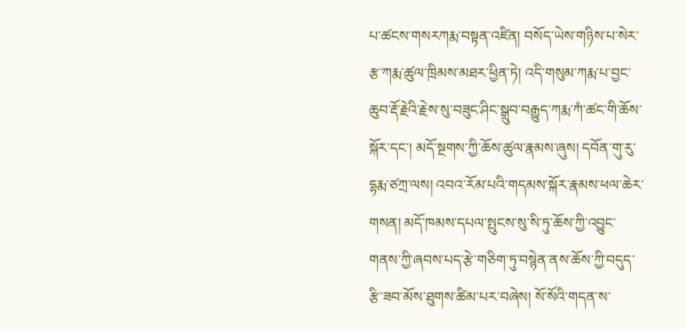པ་ཚངས་གསརཀརྨ་བསྟན་འཛིན། བསོད་ཡེས་གཉིས་པ་སེར་རྩ་ཀརྨ་ཚུལ་ཁྲིམས་མཐར་ཕྱིན་ཏེ། འདི་གསུམ་ཀརྨ་པ་བྱང་ཆུབ་རྡོ་རྗེའི་རྗེས་སུ་བཟུང་ཤིང་སྒྲུབ་བརྒྱུད་ཀརྨ་ཀཾ་ཚང་གི་ཆོས་སྐོར་དང་། མདོ་སྔགས་ཀྱི་ཆོས་ཚུལ་རྣམས་ཞུས། དབོན་གུ་རུ་དྷརྨ་ཙཀྲ་ལས། འབའ་རོམ་པའི་གདམས་སྐོར་རྣམས་ཕལ་ཆེར་གསན། མདོ་ཁམས་དཔལ་སྤུངས་སུ་སི་ཏུ་ཆོས་ཀྱི་འབྱུང་གནས་ཀྱི་ཞབས་པད་རྩེ་གཅིག་ཏུ་བསྙེན་ནས་ཆོས་ཀྱི་བདུད་རྩི་ཟབ་མོས་ཐུགས་ཚིམ་པར་བཞེས། སོ་སོའི་གདན་ས་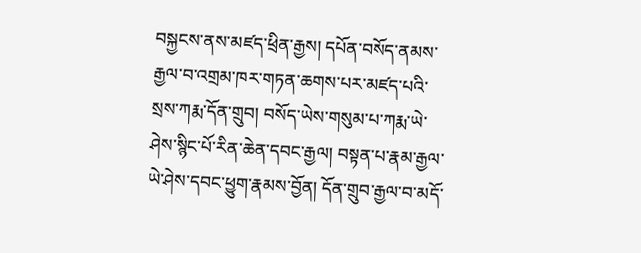བསྐྱངས་ནས་མཛད་ཕྲིན་རྒྱས། དཔོན་བསོད་ནམས་རྒྱལ་བ་འགྲམ་ཁར་གཏན་ཆགས་པར་མཛད་པའི་སྲས་ཀརྨ་དོན་གྲུབ། བསོད་ཡེས་གསུམ་པ་ཀརྨ་ཡེ་ཤེས་སྙིང་པོ་རིན་ཆེན་དབང་རྒྱལ། བསྟན་པ་རྣམ་རྒྱལ་ཡེ་ཤེས་དབང་ཕྱུག་རྣམས་བྱོན། དོན་གྲུབ་རྒྱལ་བ་མདོ་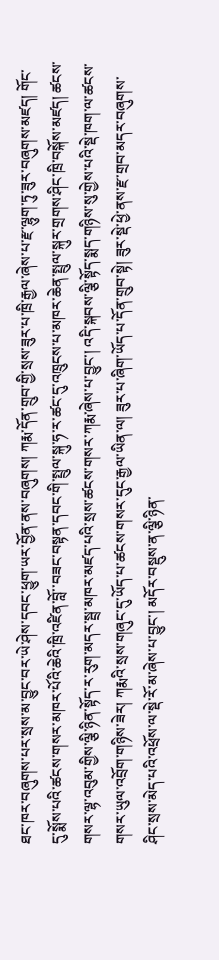ཐང་ཁར་བཞུགས་པར་སྲས་མ་བྱུང་བར་ཡེ་ཤེས་དབང་ཕྱུག་ཡར་བྱོན་ནས་བཞུགས། ཀརྨ་དོན་གྲུབ་གྱི་སྲས་ཟུར་པ་ཁྲི་རྒྱལ་ཞེས་པ་རྫ་ལྷུག་ཏུ་ཟུར་བཞུགས་མཛད། གོང་དུ་སྨོས་པའི་ཚངས་གསར་མཁར་པོའི་ཆེའི་ཁྲི་འཛིན་བློ་་བཟང་བསྟན་དབང་གི་སྤྲུལ་སྐུ་ཧ་ར་ཚང་དུ་འཁྲུངས་པ་མཁར་ཆེན་སྤྲུལ་སྐུར་གྲགས་ཤིང་ཁྲི་བསྐོས་མཛད། ཚངས་གསར་ལྷ་འབུམ་གྱིས་ལྕི་ཉིན་སྟོད་ར་རུག་མདར་སྦྲ་མཁར་མཛད་པའི་སྲས་ཚངས་གསར་ཀརྨ་ཞེས་པ་བྱུང་། འདི་སྐབས་ལྕི་སྟོད་སྨད་གཉིས་སུ་གྱེས་པའི་སྡེ་ཁག་ལ་ཚངས་གསར་ཡུལ་འབྲོག་གཉིས་ཟེར། ཀརྨའི་སྲས་གཞུང་དུ་ཡོད་པ་ཚངས་གསར་དུང་རྒྱལ་ཡིན་ལ། ཟུར་པ་ཞིག་ཡོད་པ་དོན་གྲུབ་སྟེ། ཟུར་སྡེ་ཕྱེ་ནས་རྫ་གྲབ་མདར་བཞུགས་ཤིང་སྲས་མེད་པའི་འཕྲོས་ལ་སྡེ་རོ་མ་ཞེས་པ་བྱུང་། མདོར་བསྡུས་ན་ལྕི་ཉིན་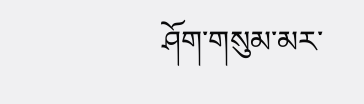ཤོག་གསུམ་མར་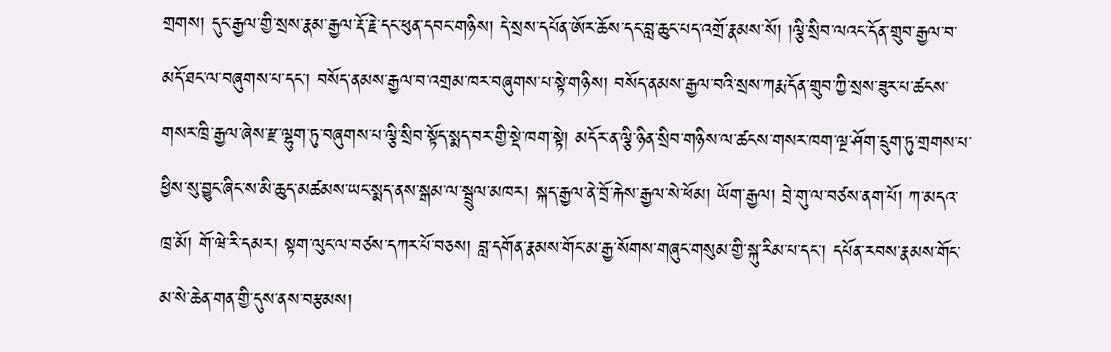གྲགས། དུང་རྒྱལ་གྱི་སྲས་རྣམ་རྒྱལ་རྡོ་རྗེ་དང་ཕུན་དབང་གཉིས། དེ་སྲས་དཔོན་ཨོར་ཆོས་དང་བླ་ཆུང་པད་འགྲོ་རྣམས་སོ། །ལྕི་སྲིབ་ལའང་དོན་གྲུབ་རྒྱལ་བ་མདོ་ཐང་ལ་བཞུགས་པ་དང་། བསོད་ནམས་རྒྱལ་བ་འགྲམ་ཁར་བཞུགས་པ་སྟེ་གཉིས། བསོད་ནམས་རྒྱལ་བའི་སྲས་ཀརྨ་དོན་གྲུབ་ཀྱི་སྲས་ཟུར་པ་ཚངས་གསར་ཁྲི་རྒྱལ་ཞེས་རྫ་ལྷུག་ཏུ་བཞུགས་པ་ལྕི་སྲིབ་སྟོད་སྨད་བར་གྱི་སྡེ་ཁག་སྟེ། མདོར་ན་ལྕི་ཉིན་སྲིབ་གཉིས་ལ་ཚངས་གསར་ཁག་ལྔ་ཤོག་དྲུག་ཏུ་གྲགས་པ་ཕྱིས་སུ་བྱུང་ཞིང་ས་མི་ཆུད་མཚམས་ཡང་སྨད་ནས་སྒམ་ལ་སྦྲུལ་མཁར། སྐད་རྒྱལ་ནེ་བྲོ་རྐེས་རྒྱལ་སེ་ཕོམ། ཡོག་རྒྱལ། བྲེ་གུ་ལ་བཙས་ནག་པོ། ཀ་མདའ་ཁྲ་མོ། གོ་ཝེ་རི་དམར། སྟག་ལུང་ལ་བཙས་དཀར་པོ་བཅས། བླ་དགོན་རྣམས་གོང་མ་རྒྱ་སོགས་གཞུང་གསུམ་གྱི་སྐུ་རིམ་པ་དང་། དཔོན་རབས་རྣམས་གོང་མ་སེ་ཆེན་གན་གྱི་དུས་ནས་བརྩམས།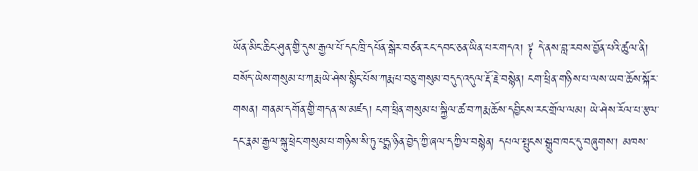ཡོན་མིང་ཆིང་ཤུན་གྱི་དུས་རྒྱལ་པོ་དང་ཁྲི་དཔོན་སྒེར་བཙན་རང་དབང་ཅན་ཡིན་པར་གདའ། ༈ དེ་ནས་བླ་རབས་བྱོན་པའི་ཚུལ་ནི། བསོད་ཡེས་གསུམ་པ་ཀརྨ་ཡེ་ཤེས་སྙིང་པོས་ཀརྨ་པ་བཅུ་གསུམ་བདུད་འདུལ་རྡོ་རྗེ་བསྙེན། ངག་ཕྲིན་གཉིས་པ་ལས་ཡབ་ཆོས་སྐོར་གསན། གནམ་དགོན་གྱི་གདན་ས་མཛད། ངག་ཕྲིན་གསུམ་པ་སྐྱིལ་ཚ་བ་ཀརྨ་ཆོས་དབྱིངས་རང་གྲོལ་ལམ། ཡེ་ཤེས་རོལ་པ་རྩལ་དང་རྣམ་རྒྱལ་སྐུ་ཕྲེང་གསུམ་པ་གཉིས་སི་ཏུ་པདྨ་ཉིན་བྱེད་ཀྱི་ཞལ་དཀྱིལ་བསྙེན། དཔལ་སྤུངས་སྒྲུབ་ཁང་དུ་བཞུགས་། མཁས་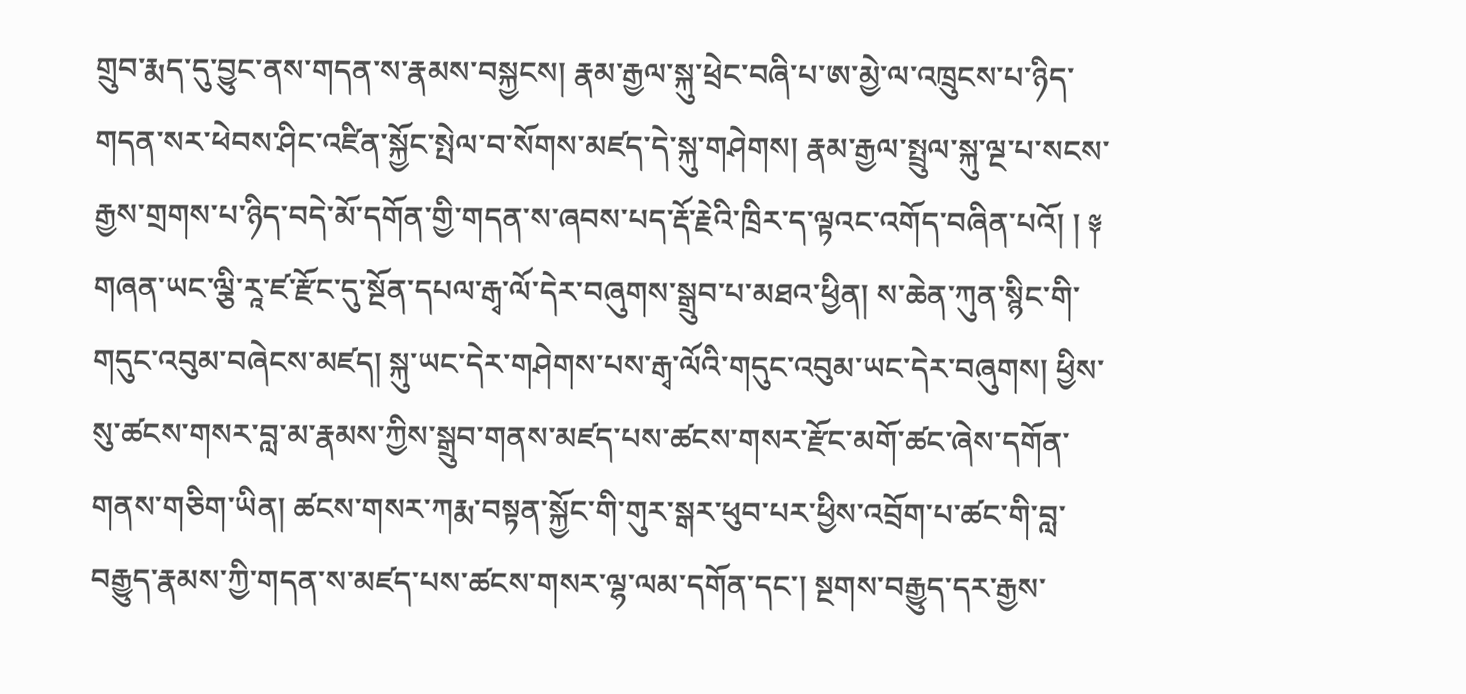གྲུབ་རྨད་དུ་བྱུང་ནས་གདན་ས་རྣམས་བསྐྱངས། རྣམ་རྒྱལ་སྐུ་ཕྲེང་བཞི་པ་ཨ་མྱེ་ལ་འཁྲུངས་པ་ཉིད་གདན་སར་ཕེབས་ཤིང་འཛིན་སྐྱོང་སྤེལ་བ་སོགས་མཛད་དེ་སྐུ་གཤེགས། རྣམ་རྒྱལ་སྤྲུལ་སྐུ་ལྔ་པ་སངས་རྒྱས་གྲགས་པ་ཉིད་བདེ་མོ་དགོན་གྱི་གདན་ས་ཞབས་པད་རྡོ་རྗེའི་ཁྲིར་ད་ལྟའང་འགོད་བཞིན་པའོ། ། ༈ གཞན་ཡང་ལྕི་རཱ་ཛ་རྫོང་དུ་སྔོན་དཔལ་རྒྭ་ལོ་དེར་བཞུགས་སྒྲུབ་པ་མཐའ་ཕྱིན། ས་ཆེན་ཀུན་སྙིང་གི་གདུང་འབུམ་བཞེངས་མཛད། སྐུ་ཡང་དེར་གཤེགས་པས་རྒྭ་ལོའི་གདུང་འབུམ་ཡང་དེར་བཞུགས། ཕྱིས་སུ་ཚངས་གསར་བླ་མ་རྣམས་ཀྱིས་སྒྲུབ་གནས་མཛད་པས་ཚངས་གསར་རྫོང་མགོ་ཚང་ཞེས་དགོན་གནས་གཅིག་ཡིན། ཚངས་གསར་ཀརྨ་བསྟན་སྐྱོང་གི་གུར་སྒར་ཕུབ་པར་ཕྱིས་འབྲོག་པ་ཚང་གི་བླ་བརྒྱུད་རྣམས་ཀྱི་གདན་ས་མཛད་པས་ཚངས་གསར་ལྷ་ལམ་དགོན་དང་། སྔགས་བརྒྱུད་དར་རྒྱས་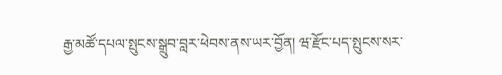རྒྱ་མཚོ་དཔལ་སྤུངས་སྒྲུབ་བླར་ཕེབས་ནས་ཡར་བྱོན། ཝ་རྫོང་པད་སྤུངས་སར་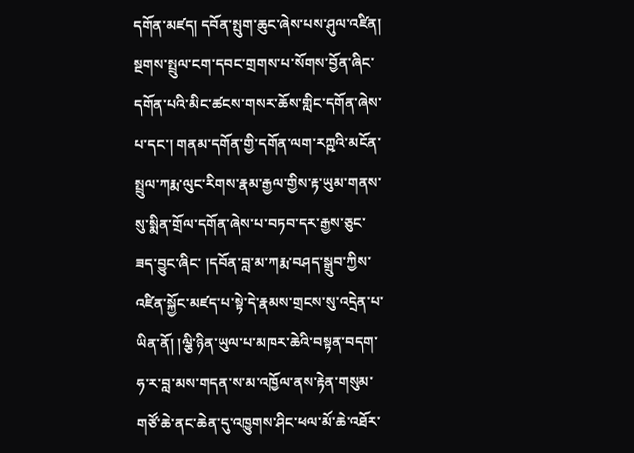དགོན་མཛད། དབོན་སྤུག་ཆུང་ཞེས་པས་ཤུལ་འཛིན། སྔགས་སྤྲུལ་ངག་དབང་གྲགས་པ་སོགས་བྱོན་ཞིང་དགོན་པའི་མིང་ཚངས་གསར་ཆོས་གླིང་དགོན་ཞེས་པ་དང་། གནམ་དགོན་གྱི་དགོན་ལག་རཀྵའི་མངོན་སྤྲུལ་ཀརྨ་ལུང་རིགས་རྣམ་རྒྱལ་གྱིས་རྟ་ཡུམ་གནས་སུ་སྨིན་གྲོལ་དགོན་ཞེས་པ་བཏབ་དར་རྒྱས་ཅུང་ཟད་བྱུང་ཞིང་ །དབོན་བླ་མ་ཀརྨ་བཤད་སྒྲུབ་ཀྱིས་འཛིན་སྐྱོང་མཛད་པ་སྟེ་དེ་རྣམས་གྲངས་སུ་འདྲེན་པ་ཡིན་ནོ། །ལྕི་ཉིན་ཡུལ་པ་མཁར་ཆེའི་བསྟན་བདག་ཧ་ར་བླ་མས་གདན་ས་མ་འཁྱོལ་ནས་རྟེན་གསུམ་གཙོ་ཆེ་ནང་ཆེན་དུ་འཁྱུགས་ཤིང་ཕལ་མོ་ཆེ་འཐོར་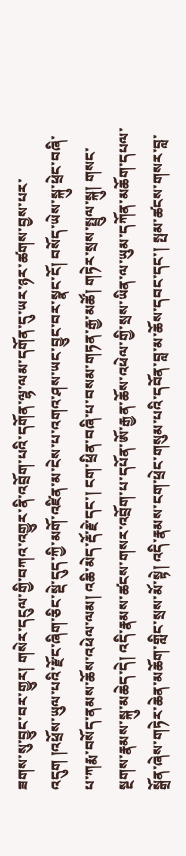ཟགས་སུ་བྱུང་བར་གྱུར། གསེར་དངུལ་གྱི་བཀའ་འགྱུར་ནི་འབྲོག་པའི་དགོན་ལྷ་ལམ་དགོན་དུ་ཡར་ཉར་ཚགས་བྱས་པར་འདུག །འཕྲོས་ཡུལ་པའི་རྫོང་ཞིག་ཅིང་སྡེ་དུད་ཀྱི་མགོ་འཛིན་མ་ངེས་པ་འགའ་ཤས་ཡང་བྱུང་བར་སྣང་ངོ། བསོད་ཡེས་སྐུ་ཕྲེང་བཞི་པ་ཀརྨ་བསོད་ནམས་ཆོས་འཕེལ་ལམ། འཆི་མེད་རྡོ་རྗེ་དང་། ངག་ཕྲིན་བཞི་པ་བསམ་གཏན་རྒྱ་མཚོ། གཏེར་སྲས་སྤྲུལ་སྐུ། གསང་སྔགས་རྣམས་སྐུ་མཆེད་དེ། འདི་རྣམས་ཚངས་གསར་འབྲོག་པ་དཔོན་ཨོ་རྒྱན་ཆོས་འཕེལ་གྱི་སྲས་ཡིན་ལ་ཡུམ་དཀོན་མཆོག་དཔལ་སྒྲོན་ཞེས་གཏེར་ཆེན་མཆོག་གླིང་སྲས་མོ་སྟེ། འདི་རྣམས་ངག་ཕྲེང་གསུམ་པའི་དབོན་བླ་མ་ཆོས་དབང་དང་། སྤམ་ཚངས་གསར་བླ་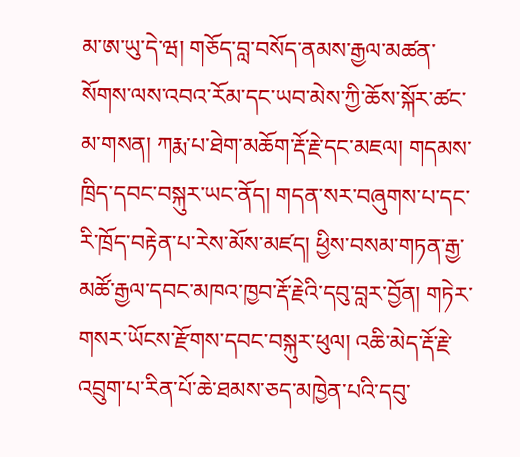མ་ཨ་ཡུ་དེ་ཝ། གཅོད་བླ་བསོད་ནམས་རྒྱལ་མཚན་སོགས་ལས་འབའ་རོམ་དང་ཡབ་མེས་ཀྱི་ཆོས་སྐོར་ཚང་མ་གསན། ཀརྨ་པ་ཐེག་མཆོག་རྡོ་རྗེ་དང་མཇལ། གདམས་ཁྲིད་དབང་བསྐུར་ཡང་ནོད། གདན་སར་བཞུགས་པ་དང་རི་ཁྲོད་བརྟེན་པ་རེས་མོས་མཛད། ཕྱིས་བསམ་གཏན་རྒྱ་མཚོ་རྒྱལ་དབང་མཁའ་ཁྱབ་རྡོ་རྗེའི་དབུ་བླར་བྱོན། གཏེར་གསར་ཡོངས་རྫོགས་དབང་བསྐུར་ཕུལ། འཆི་མེད་རྡོ་རྗེ་འབྲུག་པ་རིན་པོ་ཆེ་ཐམས་ཅད་མཁྱེན་པའི་དབུ་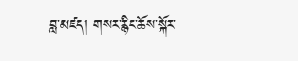བླ་མཛད། གསར་རྙིང་ཆོས་སྐོར་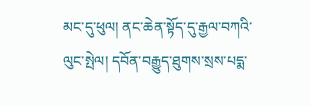མང་དུ་ཕུལ། ནང་ཆེན་སྟོད་དུ་རྒྱལ་བཀའི་ལུང་སྤེལ། དབོན་བརྒྱུད་ཐུགས་སྲས་པདྨ་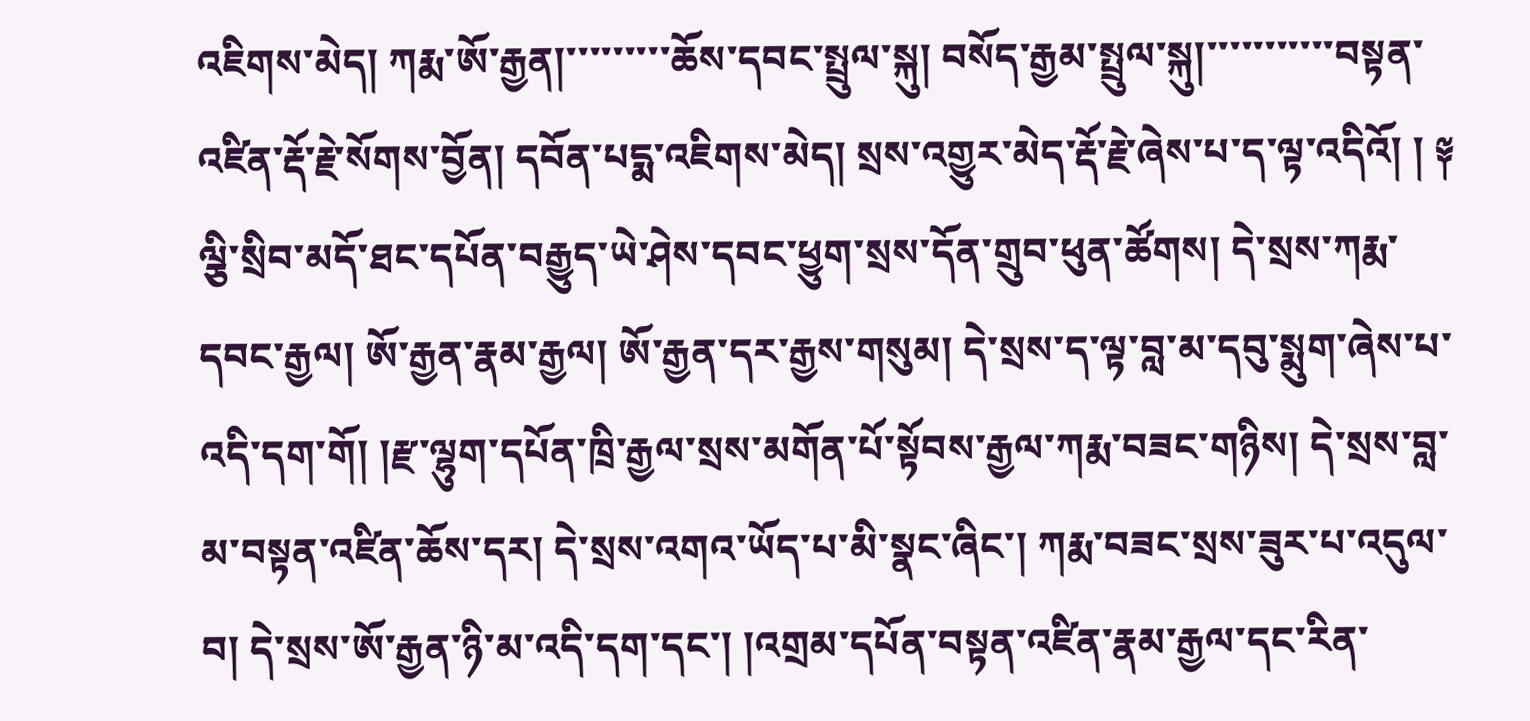འཇིགས་མེད། ཀརྨ་ཨོ་རྒྱན།་་་་་་་་་ཆོས་དབང་སྤྲུལ་སྐུ། བསོད་རྒྱམ་སྤྲུལ་སྐུ།་་་་་་་་་་་བསྟན་འཛིན་རྡོ་རྗེ་སོགས་བྱོན། དབོན་པདྨ་འཇིགས་མེད། སྲས་འགྱུར་མེད་རྡོ་རྗེ་ཞེས་པ་ད་ལྟ་འདིའོ། ། ༈ ལྕི་སྲིབ་མདོ་ཐང་དཔོན་བརྒྱུད་ཡེ་ཤེས་དབང་ཕྱུག་སྲས་དོན་གྲུབ་ཕུན་ཚོགས། དེ་སྲས་ཀརྨ་དབང་རྒྱལ། ཨོ་རྒྱན་རྣམ་རྒྱལ། ཨོ་རྒྱན་དར་རྒྱས་གསུམ། དེ་སྲས་ད་ལྟ་བླ་མ་དབུ་སྨུག་ཞེས་པ་འདི་དག་གོ། །རྫ་ལྷུག་དཔོན་ཁྲི་རྒྱལ་སྲས་མགོན་པོ་སྟོབས་རྒྱལ་ཀརྨ་བཟང་གཉིས། དེ་སྲས་བླ་མ་བསྟན་འཛིན་ཆོས་དར། དེ་སྲས་འགའ་ཡོད་པ་མི་སྣང་ཞིང་། ཀརྨ་བཟང་སྲས་ཟུར་པ་འདུལ་བ། དེ་སྲས་ཨོ་རྒྱན་ཉི་མ་འདི་དག་དང་། །འགྲམ་དཔོན་བསྟན་འཛིན་རྣམ་རྒྱལ་དང་རིན་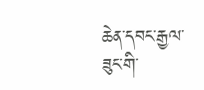ཆེན་དབང་རྒྱལ་ཟུང་གི་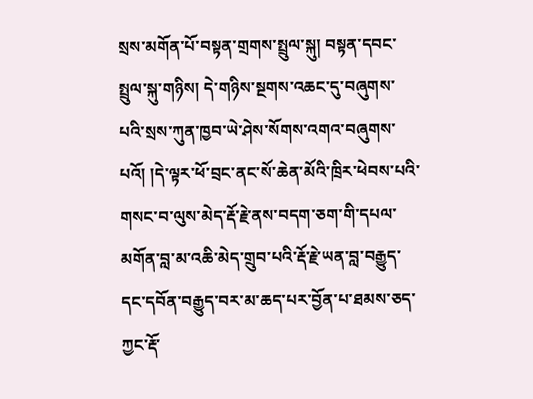སྲས་མགོན་པོ་བསྟན་གྲགས་སྤྲུལ་སྐུ། བསྟན་དབང་སྤྲུལ་སྐུ་གཉིས། དེ་གཉིས་སྔགས་འཆང་དུ་བཞུགས་པའི་སྲས་ཀུན་ཁྱབ་ཡེ་ཤེས་སོགས་འགའ་བཞུགས་པའོ། །དེ་ལྟར་ཕོ་བྲང་ནང་སོ་ཆེན་མོའི་ཁྲིར་ཕེབས་པའི་གསང་བ་ལུས་མེད་རྡོ་རྗེ་ནས་བདག་ཅག་གི་དཔལ་མགོན་བླ་མ་འཆི་མེད་གྲུབ་པའི་རྡོ་རྗེ་ཡན་བླ་བརྒྱུད་དང་དབོན་བརྒྱུད་བར་མ་ཆད་པར་བྱོན་པ་ཐམས་ཅད་ཀྱང་རྡོ་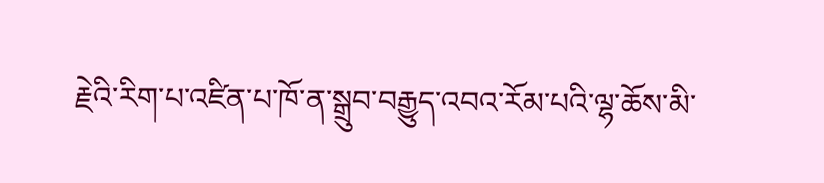རྗེའི་རིག་པ་འཛིན་པ་ཁོ་ན་སྒྲུབ་བརྒྱུད་འབའ་རོམ་པའི་ལྷ་ཆོས་མི་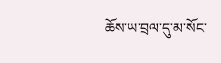ཆོས་ཡ་བྲལ་དུ་མ་སོང་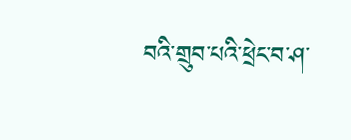བའི་གྲུབ་པའི་ཕྲེང་བ་ཤ་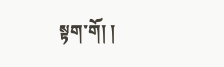སྟག་གོ། །